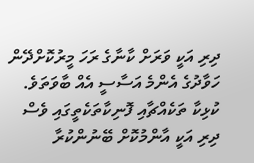ދިރި އަކީ ވަރަށް ކާނާގެ ރަހަ މީރުކޮށްދޭން ހަވާދުގެ އެންމެ އަސާސީ އެއް ބާވަތަވެ. ކުޅިކާ ތަކެއްޗާއި ފޮނިކާތަކެތީގައި ވެސް ދިރި އަކީ އާންމުކޮށް ބޭނުންކުރާ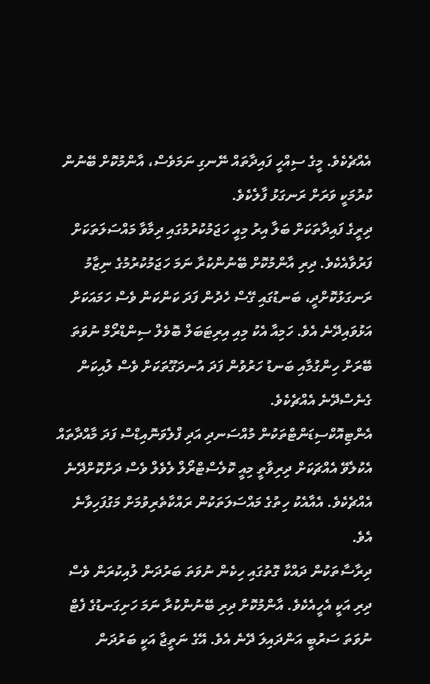އެއްޗެކެވެ. މީގެ ސިއްހީ ފައިދާތައް ނޭނގި ނަމަވެސް، އާންމުކޮށް ބޭނުން ކުރުމަކީ ވަރަށް ރަނގަޅު ފާލެކެވެ.
ދިރީގެ ފައިދާތަކަށް ބަލާ އިރު މިއީ ހަޖަމުކުރުމުގައި ދިމާވާ މައްސަލަތަކަށް ފަރުވާއެކެވެ. ދިރި އާންމުކޮށް ބޭނުންކުރާ ނަމަ ހަޖަމުކުރުމުގެ ނިޒާމު ރަނގަޅުކޮށްދީ، ބަނޑުގައި ގޭސް ހެދުން ފަދަ ކަންކަން ވެސް ހަމައަކަށް އަޅުވައިދޭނެ އެވެ. ހަމިއާ އެކު މިއި އިރިޓަބަލް ބޮވެލް ސިންޑްރޯމް ނުވަތަ ބޭރަށް ހިންގުމާއި ބަނޑު ހަރުވުން ފަދަ އުނދަގޫތަކަށް ވެސް ލުއިކަން ގެނެސްދޭނެ އެއްޗެކެވެ.
އެންޓިއޮކްސިޑަންޓްތަކުން މުއްސަނދި އަދި ފްލެވަނޮއިޑްސް ފަދަ މާއްދާތައް އެކުލެވޭ އެއްޗަކަށް ދިރިވާތީ މިއީ ކޮލެސްޓްރޯލް ލެވެލް ވެސް ދަށްކޮށްދޭނެ އެއްޗެކެވެ. އެއާއެކު ހިތުގެ މައްސަލަތަކުން ރައްކާތެރިވުމަށް މަގުފަހިވާނެ އެވެ.
ދިރާސާތަކުން ދައްކާ ގޮތުގައި ހިކެން ނުވަތަ ބަރުދަން ލުއިކުރަން ވެސް ދިރި އަކީ އެހީއެކެވެ. އާންމުކޮށް ދިރި ބޭނުންކުރާ ނަމަ ހަށިގަނޑުގެ ފެޓް ނުވަތަ ސަރުބީ އަންދައިލަ ދޭނެ އެވެ. އޭގެ ނަތީޖާ އަކީ ބަރުދަން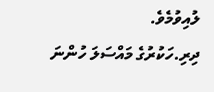ލުއިވުމެވެ.
ދިރި.ހަކުރުގެ މައްސަލަ ހުންނަ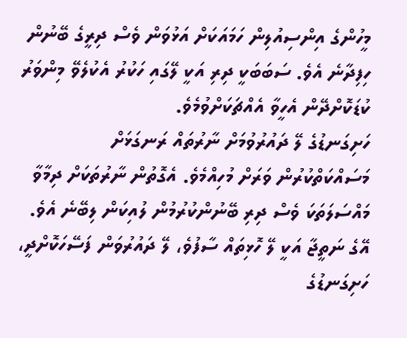މީހުންގެ އިންސިއުލިން ހަމައަކަށް އަޅުވަން ވެސް ދިރީގެ ބޭނުން ހިފިދާނެ އެވެ. ސަބަބަކީ ދިރި އަކީ ލޭގައި ހަކުރު އެކުލެވޭ މިންވަރު ކުޑަކޮށްދޭން އެހީވާ އެއްޗަކަށްވުމެވެ.
ހަށިގަނޑުގެ ލޭ ދައުރުވުމަށް ނާރުތައް ރަނގަޅަށް މަސައްކަތްކުރުން ވަރަށް މުހިއްމެވެ. އެގޮތުން ނާރުތަކަށް ދިމާވާ މައްސަލަތަކަ ވެސް ދިރި ބޭނުންކުރުމުން ލުއިކަން ލިބޭނެ އެވެ. އޭގެ ނަތީޖާ އަކީ ލޭ ހޮޅިތައް ސާފުވެ، ލޭ ދައުރުވަން ފަސޭހަކޮށްދީ، ހަށިގަނޑުގެ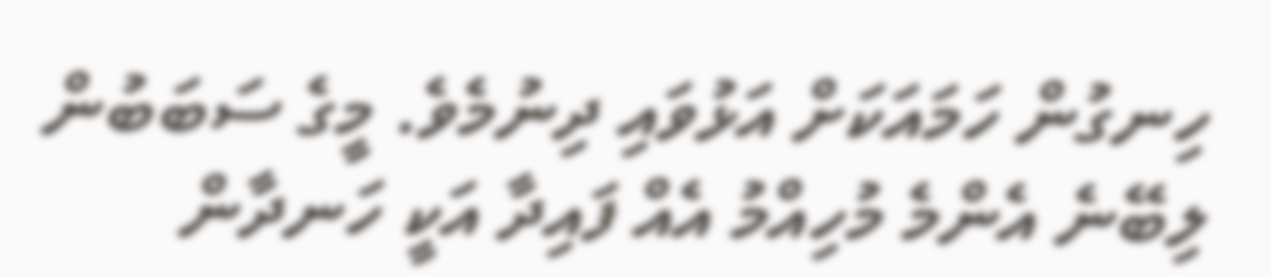ހިނގުން ހަމައަކަށް އަޅުވައި ދިނުމެވެ. މީގެ ސަބަބުން ލިބޭނެ އެންމެ މުހިއްމު އެއް ފައިދާ އަކީ ހަނދާން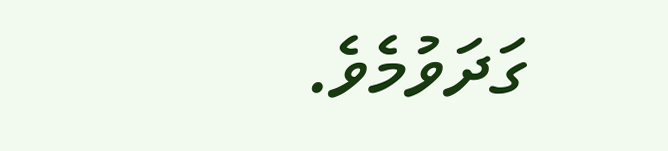ގަދަވުމެވެ.